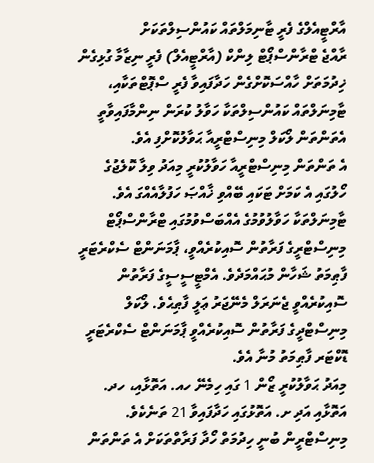އާރްޓީއެލްގެ ފެރީ ޓާނިމަލްތައް ކައުންސިލްތަކަށް
ރާއްޖެ ޓްރާންސްޕޯޓް ލިންކް (އާރްޓީއެލް) ފެރީ ނިޒާމާ ގުޅިގެން ޚިދުމަތަށް ހާއްސަކޮށްގެން ހަދާފައިވާ ފެރީ ސްޕޮޓްތަކާއި، ޓާމިނަލްތައް ކައުންސިލްތަކާ ހަވާލު ކުރަން ނިންމާފައިވާތީ އެތަންތަން ލޯކަލް މިނިސްޓްރީއާ ޙަވާލުކޮށްފި އެވެ.
އެ ތަންތަން މިނިސްޓްރީއާ ހަވާލުކުރީ މިއަދު ވިލާ ކޮލެޖުގެ ހޯލުގައި އެ ކަމަށް ޓަކައި ބޭއްވި ޚާއްޞަ ހަފުލާއެއްގަ އެވެ.
ޓާމިނަލްތަކާ ހަވާލުވުމުގެ އެއްބަސްވުމުގައި ޓްރާންސްޕޯޓް މިނިސްޓްރީގެ ފަރާތުން ސޮއިކުރެއްވީ، ޕާމަނަންޓް ސެކްރެޓަރީ ފާޠިމަތު ޝަހާން މުޙައްމަދެވެ. އެމްޓީސީސީގެ ފަރާތުން ސޮއިކުރެއްވީ ޖެނަރަލް މެނޭޖަރު ޢަލީ ފާޠިޙެވެ. ލޯކަލް މިނިސްޓްދީގެ ފަރާތުން ސޮއިކުރެއްވީ ޕާމަނަންޓް ސެކްރެޓަރީ ޑޮކްޓަރ ފާޠިމަތު މުނާ އެވެ.
މިއަދު ޙަވާލުކުރީ ޒޯން 1 ގައި ހިމެނޭ ހއ. އަތޮޅާއި، ހދ. އަތޮޅާއި އަދި ށ. އަތޮޅުގައި ހަދާފައިވާ 21 ތަނެކެވެ.
މިނިސްޓްރީން ބުނީ ހިދުމަތް ހޯދާ ފަރާތްތަކަށް އެ ތަންތަން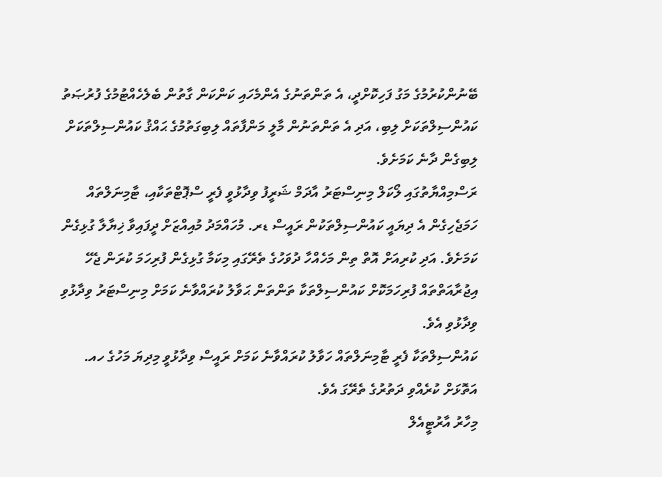ބޭނުންކުރުމުގެ މަގު ފަހިކޮށްދީ، އެ ތަންތަނުގެ އެންމެހައި ކަންކަން ގާތުން ބެލެހެއްޓުމުގެ ފުރުޞަތު ކައުންސިލްތަކަށް ލިބި، އަދި އެ ތަންތަނުން މާލީ މަންފާތައް ލިބިގަތުމުގެ ޙައްޤު ކައުންސިލްތަކަށް ލިބިގެން ދާނެ ކަމަށެވެ.
ރަސްމިއްޔާތުގައި ލޯކަލް މިނިސްޓަރު އާދަމް ޝަރީފު ވިދާޅުވީ ފެރީ ސްޕޮޓްތަކާއި، ޓާމިނަލްތައް ހަމަޖެހިގެން އެ ދިޔައީ ކައުންސިލްތަކުން ރައީސް ޑރ. މުހައްމަދު މުއިއްޒަށް ދީފައިވާ ޚިޔާލާ ގުޅިގެން ކަމަށެވެ. އަދި ކުރިއަށް އޮތް ތިން މަހެއްހާ ދުވަހުގެ ތެރޭގައި މިކަމާ ގުޅިގެން ފުރިހަމަ ކުރަން ޖެހޭ އިޖުރާއަތްތައް ފުރިހަމަކޮށް ކައުންސިލްތަކާ ތަންތަން ޙަވާލު ކުރައްވާނެ ކަމަށް މިނިސްޓަރު ވިދާޅުވި ވިދާޅުވި އެވެ.
ކައުންސިލްތަކާ ފެރީ ޓާމިނަލްތައް ހަވާލު ކުރައްވާނެ ކަމަށް ރައީސް ވިދާޅުވީ މިދިޔަ މަހުގެ ހއ. އަތޮޅަށް ކުރެއްވި ދަތުރުގެ ތެރޭގަ އެވެ.
މިހާރު އާރުޓީއެލް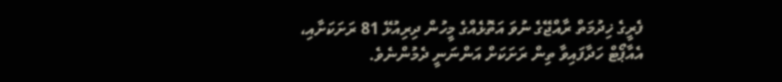ފެރީގެ ޚިދުމަތް ރާއްޖޭގެ ނުވަ އަތޮޅެއްގެ މީހުން ދިރިއުޅޭ 81 ރަށަކަށާއި، އެއާޕޯޓް ހަދާފައިވާ ތިން ރަށަކަށް އަންނަނީ ދެމުންނެވެ.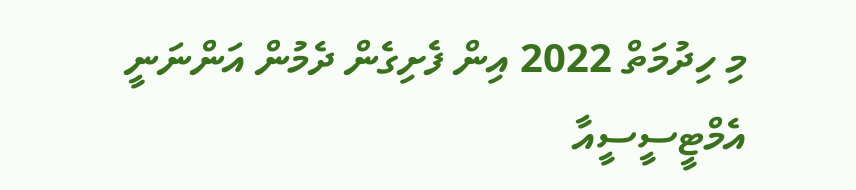މި ހިދުމަތް 2022 އިން ފެށިގެން ދެމުން އަންނަނީ އެމްޓީސީސީއާ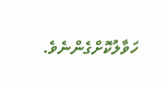ހަވާލުކޮށްގެންނެވެ.